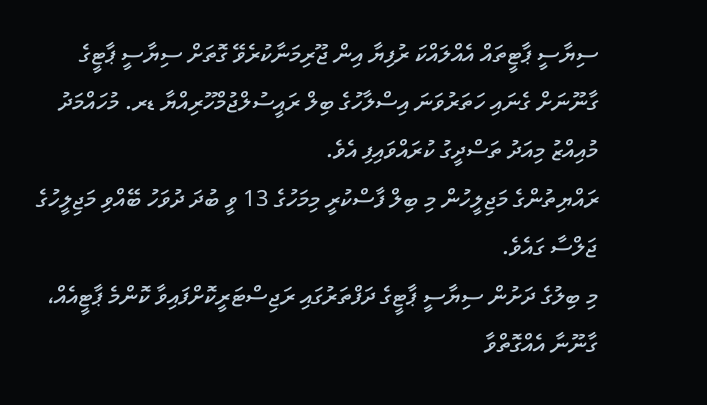ސިޔާސީ ޕާޓީތައް އެއްލައްކަ ރުފިޔާ އިން ޖޫރިމަނާކުރެވޭ ގޮތަށް ސިޔާސީ ޕާޓީގެ ގާނޫނަށް ގެނައި ހަތަރުވަނަ އިސްލާހުގެ ބިލް ރައީސުލްޖުމްހޫރިއްޔާ ޑރ. މުހައްމަދު މުއިއްޒު މިއަދު ތަސްދީގު ކުރައްވައިފި އެވެ.
ރައްޔިތުންގެ މަޖިލީހުން މި ބިލް ފާސްކުރީ މިމަހުގެ 13 ވީ ބުދަ ދުވަހު ބޭއްވި މަޖިލީހުގެ ޖަލްސާ ގައެވެ.
މި ބިލުގެ ދަށުން ސިޔާސީ ޕާޓީގެ ދަފްތަރުގައި ރަޖިސްޓަރީކޮށްފައިވާ ކޮންމެ ޕާޓީއެއް، ގާނޫނާ އެއްގޮތްވާ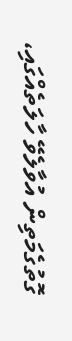ގޮތުގެމަތިން އުވާލެވޭ ހާލަތެއްގައި،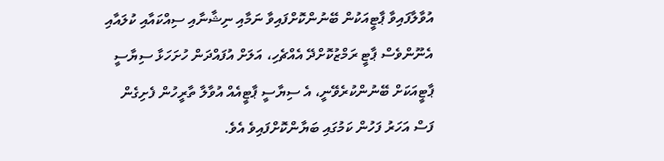އުވާލާފައިވާ ޕާޓީއަކުން ބޭނުންކޮށްފައިވާ ނަމާއި ނިޝާނާއި ސިއްކައާއި ކުލައާއި އެނޫންވެސް ޕާޓީ ރަމްޒުކޮށްދޭ އެއްޗެހި، އަލަށް އުފައްދަން ހުށަހަޅާ ސިޔާސީ ޕާޓީއަކަށް ބޭނުންކުރެވޭނީ، އެ ސިޔާސީ ޕާޓީއެއް އުވާލާ ތާރީހުން ފެށިގެން ފަސް އަހަރު ފަހުން ކަމުގައި ބަޔާންކޮށްފައިވެ އެވެ.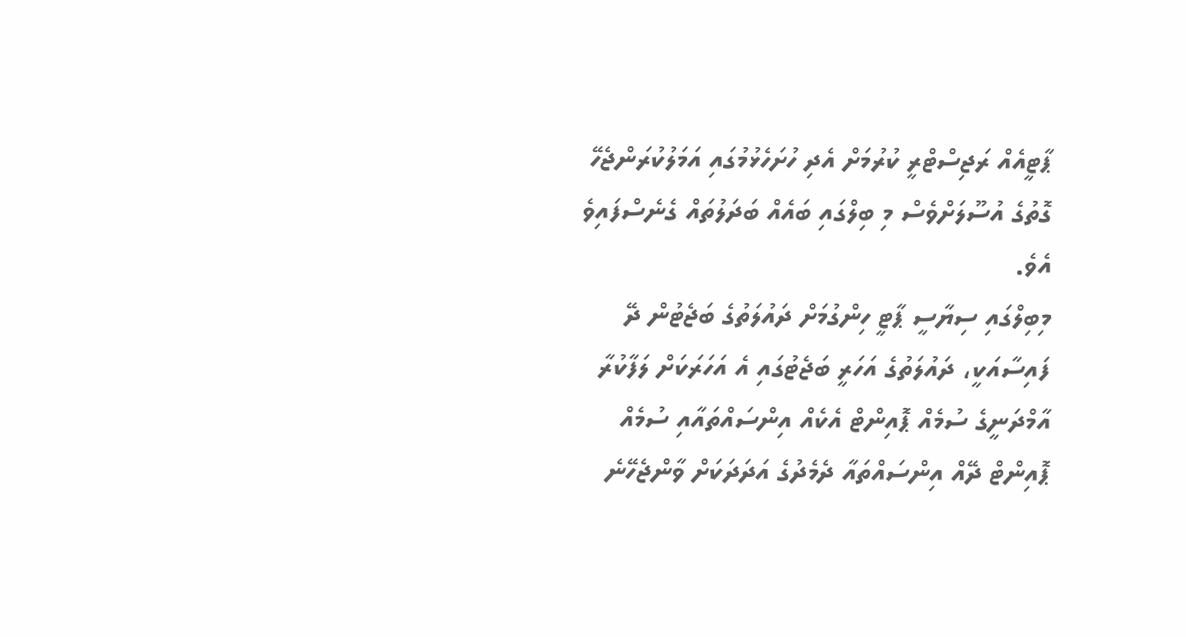ޕާޓީއެއް ރަޖިސްޓްރީ ކުރުމަށް އެދި ހުށަހެޅުމުގައި އަމަލުކުރަންޖެހޭ ގޮތުގެ އުސޫލަށްވެސް މި ބިލްގައި ބައެއް ބަދަލުތައް ގެނެސްފައިވެ އެވެ.
މިބިލްގައި ސިޔާސީ ޕާޓީ ހިންގުމަށް ދައުލަތުގެ ބަޖެޓުން ދޭ ފައިސާއަކީ، ދައުލަތުގެ އަހަރީ ބަޖެޓުގައި އެ އަހަރަކަށް ލަފާކުރާ އާމްދަނީގެ ސުމެއް ޕޮއިންޓް އެކެއް އިންސައްތައާއި ސުމެއް ޕޮއިންޓް ދޭއް އިންސައްތައާ ދެމެދުގެ އަދަދަކަށް ވާންޖެހޭނެ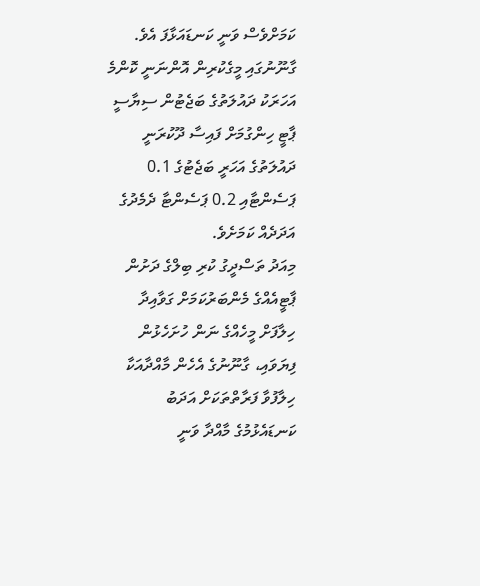ކަމަށްވެސް ވަނީ ކަނޑައަޅާފަ އެވެ. ގާނޫނުގައި މީގެކުރިން އޮންނަނީ ކޮންމެ އަހަރަކު ދައުލަތުގެ ބަޖެޓުން ސިޔާސީ ޕާޓީ ހިންގުމަށް ފައިސާ ދޫކުރަނީ ދައުލަތުގެ އަހަރީ ބަޖެޓުގެ 0.1 ޕަސެންޓާއި 0.2 ޕަސެންޓާ ދެމެދުގެ އަދަދެއް ކަމަށެވެ.
މިއަދު ތަސްދީގު ކުރި ބިލްގެ ދަށުން ޕާޓީއެއްގެ މެންބަރުކަމަށް ގަވާއިދާ ހިލާފަށް މީހެއްގެ ނަން ހުށަހެޅުން ފިޔަވައި، ގާނޫނުގެ އެހެން މާއްދާއަކާ ހިލާފުވާ ފަރާތްތަކަށް އަދަބު ކަނޑައެޅުމުގެ މާއްދާ ވަނީ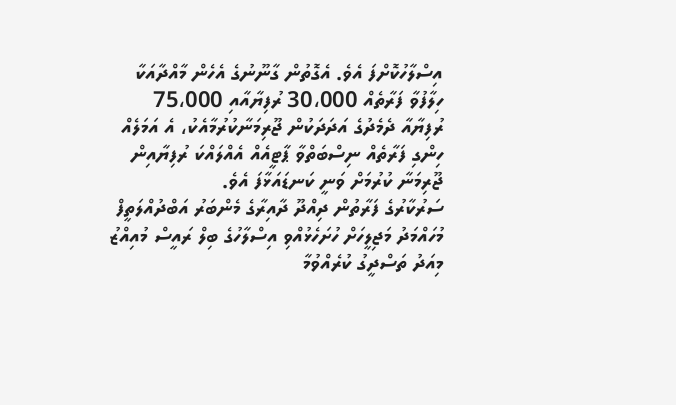އިސްލާހުކޮށްފަ އެވެ. އެގޮތުން ގާނޫނުގެ އެހެން މާއްދާއަކާ ހިލާފުވާ ފަރާތެއް 30،000 ރުފިޔާއާއި 75،000 ރުފިޔާއާ ދެމެދުގެ އަދަދަކުން ޖޫރިމަނާކުރުމާއެކު، އެ އަމަލެއް ހިންގި ފަރާތެއް ނިސްބަތްވާ ޕާޓީއެއް އެއްލައްކަ ރުފިޔާއިން ޖޫރިމަނާ ކުރުމަށް ވަނީ ކަނޑައަޅާފަ އެވެ.
ސަރުކާރުގެ ފަރާތުން ދިއްދޫ ދާއިރާގެ މެންބަރު އަބްދުއްލަތީފް މުހައްމަދު މަޖިލީހަށް ހުށަހެޅުއްވި އިސްލާހުގެ ބިލް ރައީސް މުއިއްޒު މިއަދު ތަސްދީގު ކުރެއްވުމާ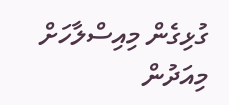ގުޅިގެން މިއިސްލާހަށް މިއަދުން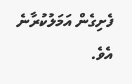ފެށިގެން އަމަލުކުރާނެ އެވެ.